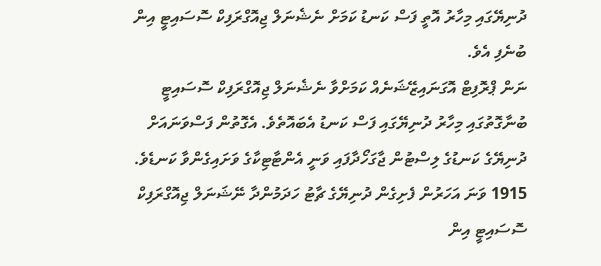ދުނިޔޭގައި މިހާރު އޮތީ ފަސް ކަނޑު ކަމަށް ނެޝެނަލް ޖިއޮގްރަފިކް ސޮސައިޓީ އިން ބުނެފި އެވެ.
ނަން ޕްރޮފިޓް އޮގަނައިޒޭޝަނެއް ކަމަށްވާ ނެޝެނަލް ޖިއޮގްރަފިކް ސޮސައިޓީ ބުނާގޮތުގައި މިހާރު ދުނިޔޭގައި ފަސް ކަނޑު އެބައޮތެވެ. އެގޮތުން ފަސްވަނައަށް ދުނިޔޭގެ ކަނޑުގެ ލިސްޓުން ޖާގަހޯދާފައި ވަނީ އެންޓާޓިކާގެ ވަށައިގެންވާ ކަނޑެވެ.
1915 ވަނަ އަހަރުން ފެށިގެން ދުނިޔޭގެ ޗާޓު ހަދަމުންދާ ނޭޝަނަލް ޖިއޮގްރަފިކް ސޮސައިޓީ އިން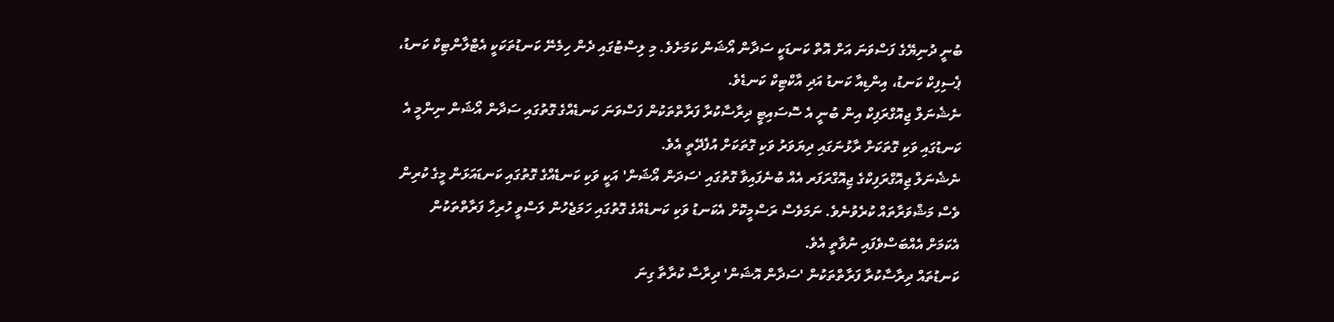ބުނީ ދުނިޔޭގެ ފަސްވަނަ އަށް އޮތް ކަނޑަކީ ސަދާން އޯޝަން ކަމަށެވެ. މި ލިސްޓުގައި ދެން ހިމެނޭ ކަނޑުތަކަކީ އެޓްލާންޓިކް ކަނޑު، ޕެސިފިކް ކަނޑު، އިންޑިއާ ކަނޑު އަދި އާކްޓިކް ކަނޑެވެ.
ނެޝެނަލް ޖިއޮގްރަފިކް އިން ބުނީ އެ ސޮސައިޓީ ދިރާސާކުރާ ފަރާތްތަކުން ފަސްވަނަ ކަނޑެއްގެ ގޮތުގައި ސަދާން އޯޝަން ނިންމީ އެ ކަނޑުގައި ވަކި ގޮތަކަށް ރާޅުނަގައި ދިޔަވަރު ވަކި ގޮތަކަށް އުފެދޭތީ އެވެ.
ނެޝެނަލް ޖިއޮގްރަފިކްގެ ޖިއޮގްރަފަރ އެއް ބުނެފައިވާ ގޮތުގައި 'ސަދަން އޯޝަން' އަކީ ވަކި ކަނޑެއްގެ ގޮތުގައި ކަނޑައަޅަން މީގެ ކުރިން ވެސް މަޝްވަރާތައް ކުރެވުނެވެ. ނަމަވެސް ރަސްމީކޮށް އެކަނޑު ވަކި ކަނޑެއްގެ ގޮތުގައި ހަމަޖެހުން ލަސްވީ ހުރިހާ ފަރާތްތަކުން އެކަމަށް އެއްބަސްވެފައި ނުވާތީ އެވެ.
ކަނޑުތައް ދިރާސާކުރާ ފަރާތްތަކުން 'ސަދާން އޮޝަން' ދިރާސާ ކުރާތާ ގިނަ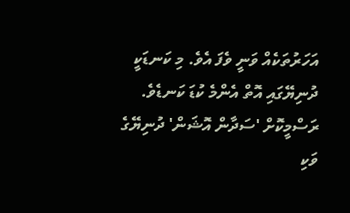އަހަރުތަކެއް ވަނީ ވެފަ އެވެ. މި ކަނޑަކީ ދުނިޔޭގައި އޮތް އެންމެ ކުޑަ ކަނޑެވެ. ރަސްމީކޮށް 'ސަދާން އޮޝަން' ދުނިޔޭގެ ވަކި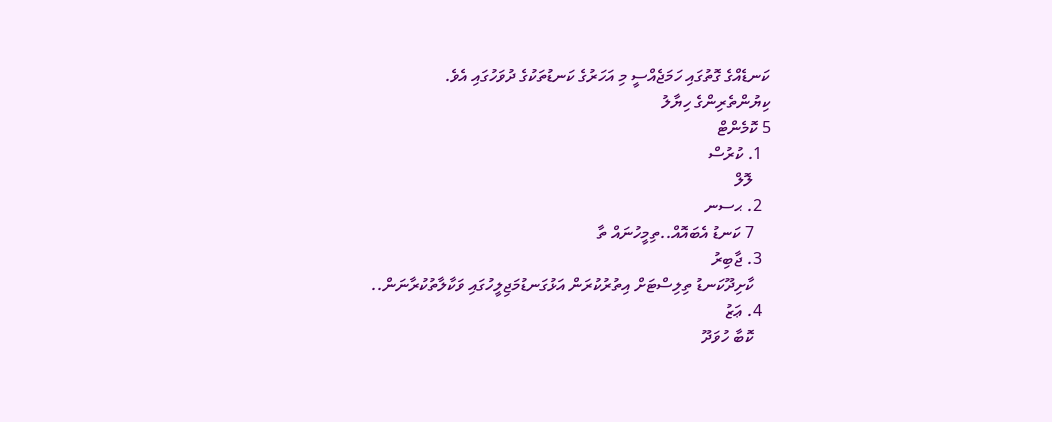ކަނޑެއްގެ ގޮތުގައި ހަމަޖެއްސީ މި އަހަރުގެ ކަނޑުތަކުގެ ދުވަހުގައި އެވެ.
ކިޔުންތެރިންގެ ހިޔާލު
5 ކޮމެންޓް
  1. ކުރުސް
    ލޮލް
  2. ޙސނ
    7 ކަނޑު އެބައޮއް..ތިމީހުނައް ތާ
  3. ޖާބިރު
    ކާށިދޫކަނޑު ތިލިސްޓަށް އިތުރުކުރަން އަޅުގަނޑުމަޖިލީހުގައި ވަކާލާތުކުރާނަން..
  4. ޢަޒު
    ކޮބާ ހުވަދޫ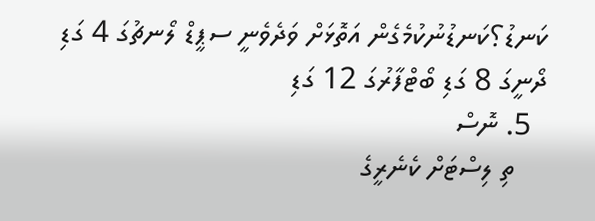ކަނޑު؟ކަނޑުނުކުމެގެން އަތޮޅަށް ވަދެވެނީ ސޕީޑް ލޯނޗުގަ 4 ގަޑި ދޯނީގަ 8 ގަޑި ބޯޓްފާރުގަ 12 ގަޑި
  5. ނޮސް
    ތި ލިސްޓަށް ކެނެރީގެ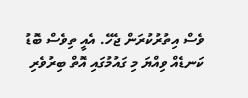ވެސް އިތުރުކުރަން ޖެހޭ. އެއީ ތިވެސް ބޮޑު ކަނޑެއް ވިއްޔަ މި ގައުމުގައި އޮތް ބިރުވެރި